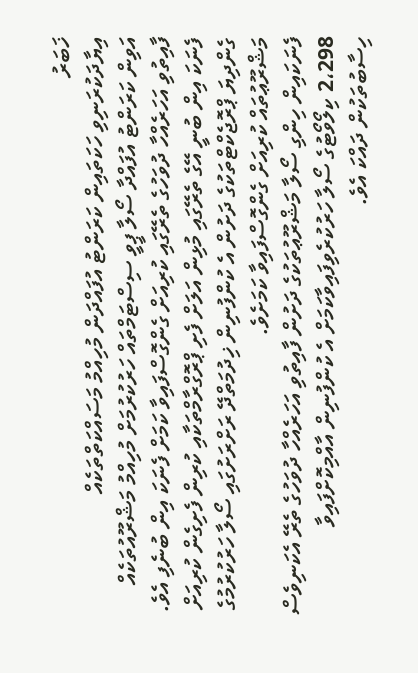ޚަބަރު
އިޔާދަކުރަނިވި ހަކަތައިން ކަރަންޓު އުފައްދަން މުހިއްމު މަސައްކަތްތަކެއް
އަވިން ކަރަންޓު އުފައްދާ ސޯލާ ޕީވީ ސިސްޓަމްތައް ހަރުކުރުމަށް މުހިއްމު މަޝްރޫއުތަކެއް ފާއިތުވި އަހަރެއްހާ ދުވަހުގެ ތެރޭގައި ކުރިއަށް ގެންގޮސްފައިވާ ކަމަށް ފެނަކަ އިން ބުނެފި އެވެ.
ފެނަކަ އިން ބުނީ އޭގެ ތެރޭގައި މުޅިން އަލަށް ފެށި ޕްރޮގްރާމްތަކާއި ކުރިން ފެށިގެން ކުރިއަށް ގެންދިޔަ ޕްރޮޖެކްޓްތަކުގެ ދަށުން އެ ކުންފުނިން ޚިދުމަތްދޭ ރަށްރަށުގައި ސޯލާ ހަރުކުރުމުގެ މަޝްރޫޢުތައް ކުރިއަށް ގެންގޮސްފައިވާ ކަމަށެވެ.
ފެނަކައިން ހިންގި ސޯލާ މަޝްރޫޢުތަކުގެ ދަށުން ފާއިތުވި އަހަރެއްހާ ދުވަހުގެ ތެރޭ އެކަނިވެސް 2،298 ކިލޯވޯޓުގެ ސޯލާ ހަރުކުރެވިފައިވާކަމަށް އެ ކުންފުނިން އާއްމިކޮށްފައިވާ ހިސާބުތަކުން ދައްކަ އެވެ.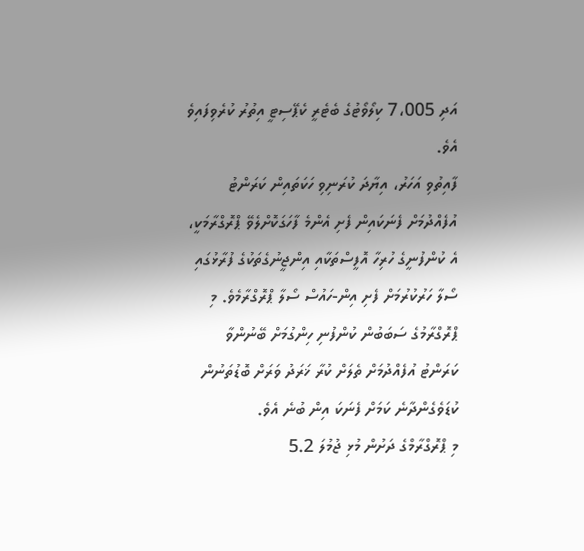އަދި 7،005 ކިލޯވޯޓުގެ ބެޓެރީ ކެޕޭސިޓީ އިތުރު ކުރެވިފައިވެ އެވެ.
ފާއިތުވި އަހަރު، އިޔާދަ ކުރަނިވި ހަކަތައިން ކަރަންޓު އުފެއްދުމަށް ފެނަކައިން ފެށި އެންމެ ފާހަގަކޮށްލެވޭ ޕްރޮގްރާމަކީ، އެ ކުންފުނީގެ ހުރިހާ އޮފީސްތަކާއި އިންޖީނުގެތަކުގެ ފުރާޅުގައި ސޯލާ ހަރުކުރުމަށް ފެށި އިން-ހައުސް ސޯލާ ޕްރޮގްރާމެވެ. މި ޕްރޮގްރާމުގެ ސަބަބުން ކުންފުނި ހިންގުމަށް ބޭނުންވާ ކަރަންޓު އުފެއްދުމަށް ތެލަށް ކުރާ ޚަރަދު ވަރަށް ބޮޑުތަނުން ކުޑަވެގެންދާނެ ކަމަށް ފެނަކަ އިން ބުނެ އެވެ.
މި ޕްރޮގްރާމްގެ ދަށުން މުޅި ޖުމުލަ 5.2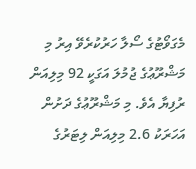މެގަވޯޓުގެ ސޯލާ ހަރުކުރެވޭ އިރު މި މަޝްރޫޢުގެ ޖުމުލަ އަގަކީ 92 މިލިއަން ރުފިޔާ އެވެ. މި މަޝްރޫޢުގެ ދަށުން އަހަރަކު 2.6 މިލިއަން ލިޓަރުގެ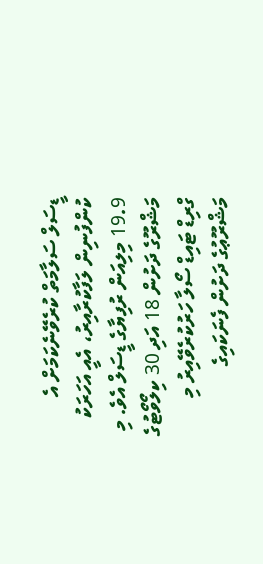ޑީސަލް ސަލާމަތް ކުރެވޭނެކަމަށް އެ ކުންފުނިން ލަފާކުރާއިރު، އެއީ އަހަރަކު 19.9 މިލިއަން ރުފިޔާގެ ޑީސަލް އެވެ. މި މަޝްރޫގެ ދަށުން 18 އަދި 30 ކިލޯވޯޓުގެ ގްރިޑް ޓައިޑް ސޯލާ ހަރުކުރެވޭއިރު މި މަޝްރޫޢުގެ ދަށުން ފެނަކައިގެ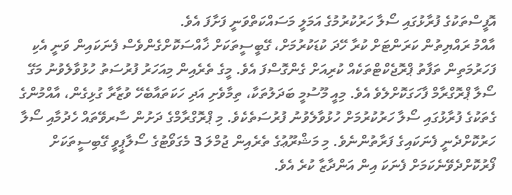އޮފީސްތަކުގެ ފުރާޅުގައި ސޯލާ ހަރުކުރުމުގެ އަމަލީ މަސައްކަތްވަނީ ފަށާފަ އެވެ.
އާއްމު ރައްޔިތުން ކަރަންޓަށް ކުރާ ހޭދަ ކުޑަކުރުމަށް، ގޭބީސީތަކަށް ޚާއްސަކޮށްގެންވެސް ފެނަކައިން ވަނީ އެކި ފަހަރުމަތިން ތަފާތު ޕްރޮޖެކްޓްތަކެއް ކުރިއަށް ގެންގޮސްފަ އެވެ. މީގެ ތެރެއިން މިއަހަރު ފުރުސަތު ހުޅުވާލެވުނު މަގޭ ސޯލާ ޕްރޮގްރާމް ފާހަގަކޮށްލެވެ އެވެ. މިއީ މޫސުމީ ބަދަލުތަކާ، ތިމާވެށި އަދި ހަކަތައާބެހޭ ވުޒާރާ ގުޅިގެން، އާއްމުންގެ ގެތަކުގެ ފުރާޅުގައި ސޯލާ ހަރުކުރުމަށް ހުޅުވާލެވުނު ފުރުސަތެކެވެ. މި ޕްރޮގްރާމްގެ ދަށުން ސާރވޭތައް ހެދުމާއި ސޯލާ ހަރުކޮށްދެނީ ފެނަކައިގެ ފަރާތުންނެވެ. މި މަޝްރޫޢުގެ ތެރެއިން ޖުމްލަ 3 މެގަވޯޓުގެ ސޯލާޕީވީ ގޭބިސީތަކަށް ފޯރުކޮށްދެވޭނެކަމަށް ފެނަކަ އިން އަންދާޒާ ކުރެ އެވެ.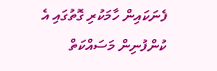ފެނަކައިން ހާމަކުރި ގޮތުގައި އެ ކުންފުނިން މަސައްކަތް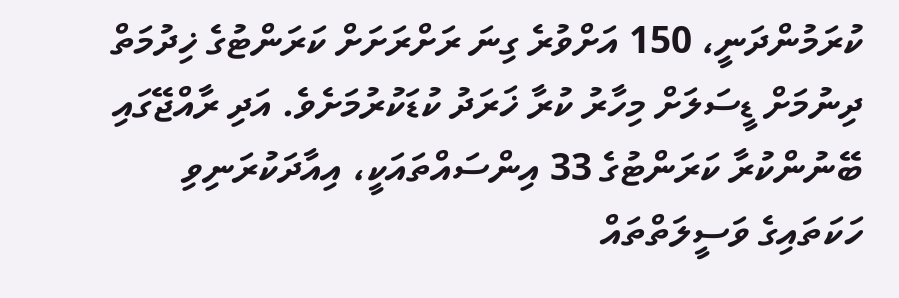ކުރަމުންދަނީ، 150 އަށްވުރެ ގިނަ ރަށްރަށަށް ކަރަންޓުގެ ޚިދުމަތް ދިނުމަށް ޑީސަލަށް މިހާރު ކުރާ ޚަރަދު ކުޑަކުރުމަށެވެ. އަދި ރާއްޖޭގައި ބޭނުންކުރާ ކަރަންޓުގެ 33 އިންސައްތައަކީ، އިއާދަކުރަނިވި ހަކަތައިގެ ވަސީލަތްތައް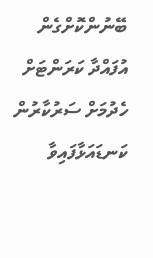ބޭނުންކޮށްގެން އުފައްދާ ކަރަންޓަށް ހެދުމަށް ސަރުކާރުން ކަނޑައަޅާފައިވާ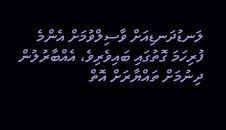ލަނޑުދަނޑިއަށް ވާސިލްވުމަށް އެންމެ ފުރިހަމަ ގޮތުގައި ބައިވެރިވެ، އެއްބާރުލުން ދިނުމަށް ތައްޔާރަށް އޮތް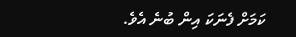ކަމަށް ފެނަކަ އިން ބުނެ އެވެ.